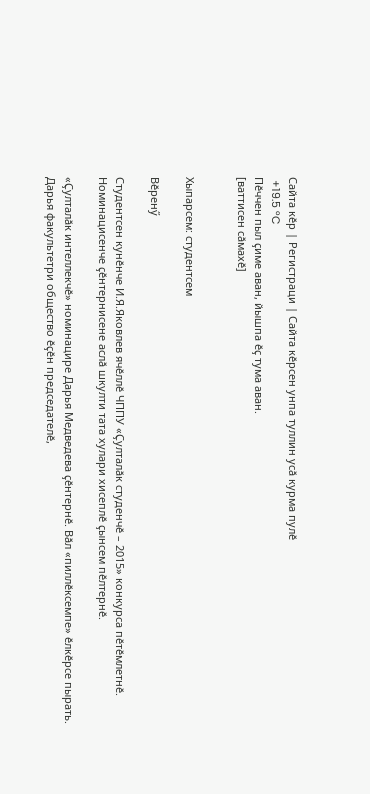Сайта кӗр | Регистраци | Сайта кӗрсен унпа туллин усӑ курма пулӗ
 +19.5 °C
Пӗччен пыл ҫиме аван, йышпа ӗҫ тума аван.
[ваттисен сӑмахӗ]


Хыпарсем: студентсем

Вӗренӳ

Студентсен кунӗнче И.Я.Яковлев ячӗллӗ ЧППУ «Ҫулталӑк студенчӗ – 2015» конкурса пӗтӗмлетнӗ. Номинацисенче ҫӗнтернисене аслӑ шкулти тата хулари хисеплӗ ҫынсем пӗлтернӗ.

«Ҫулталӑк интеллекчӗ» номинацире Дарья Медведева ҫӗнтернӗ. Вӑл «пиллӗксемпе» ӗлкӗрсе пырать. Дарья факультетри общество ӗҫӗн председателӗ,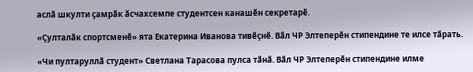аслӑ шкулти ҫамрӑк ӑсчахсемпе студентсен канашӗн секретарӗ.

«Ҫулталӑк спортсменӗ» ята Екатерина Иванова тивӗҫнӗ. Вӑл ЧР Элтеперӗн стипендине те илсе тӑрать.

«Чи пултаруллӑ студент» Светлана Тарасова пулса тӑнӑ. Вӑл ЧР Элтеперӗн стипендине илме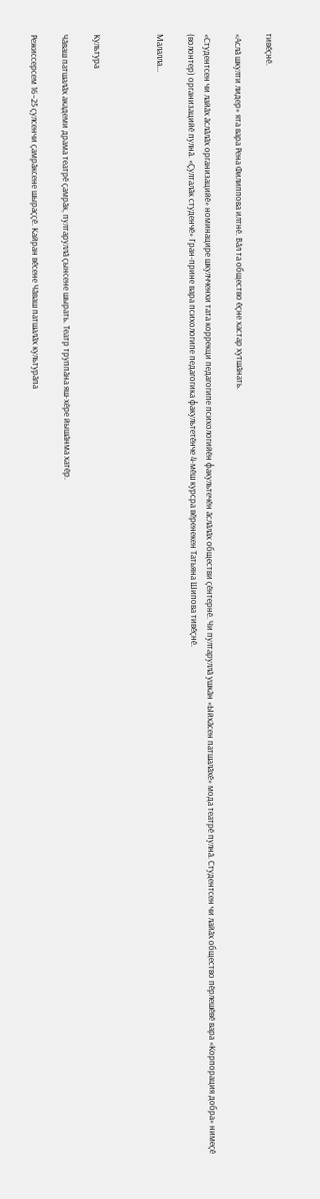тивӗҫнӗ.

«Аслӑ шкулти лидер» ята вара Рена Филиппова илтнӗ. Вӑл та общество ӗҫне хастар хутшӑнать.

«Студентсен чи лайӑх ӑслӑлӑх организацийӗ» номинацире шкулчченхи тата коррекци педагогипе психологийӗн факультечӗн ӑслӑлӑх обществи ҫӗнтернӗ. Чи пултаруллӑ ушкӑн «Ыйхӑсен патшалӑхӗ» мода театрӗ пулнӑ. Студентсен чи лайӑх общество пӗрлешӗвӗ вара «Корпорация добра» нимеҫӗ (волонтер) организацийӗ пулнӑ. «Ҫулталӑк студенчӗ» Гран-прине вара психологипе педагогика факультетӗнче 4-мӗш курсра вӗренекен Татьяна Шипова тивӗҫнӗ.

Малалла...



Культура

Чӑваш патшалӑх академи драма театрӗ ҫамрӑк, пултаруллӑ ҫынсене шырать. Театр труппӑна яш-хӗре йышӑнма хатӗр.

Режиссерсем 16–25 ҫулсенчи ҫамрӑксене шыраҫҫӗ. Кайран вӗсене Чӑваш патшалӑх культурӑпа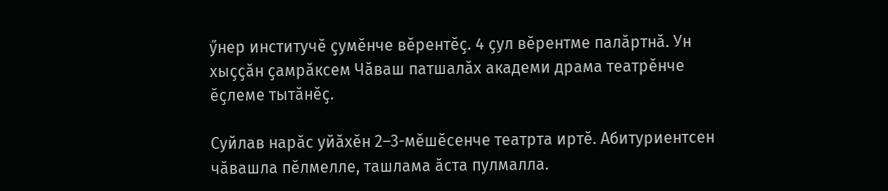ӳнер институчӗ ҫумӗнче вӗрентӗҫ. 4 ҫул вӗрентме палӑртнӑ. Ун хыҫҫӑн ҫамрӑксем Чӑваш патшалӑх академи драма театрӗнче ӗҫлеме тытӑнӗҫ.

Суйлав нарӑс уйӑхӗн 2–3-мӗшӗсенче театрта иртӗ. Абитуриентсен чӑвашла пӗлмелле, ташлама ӑста пулмалла.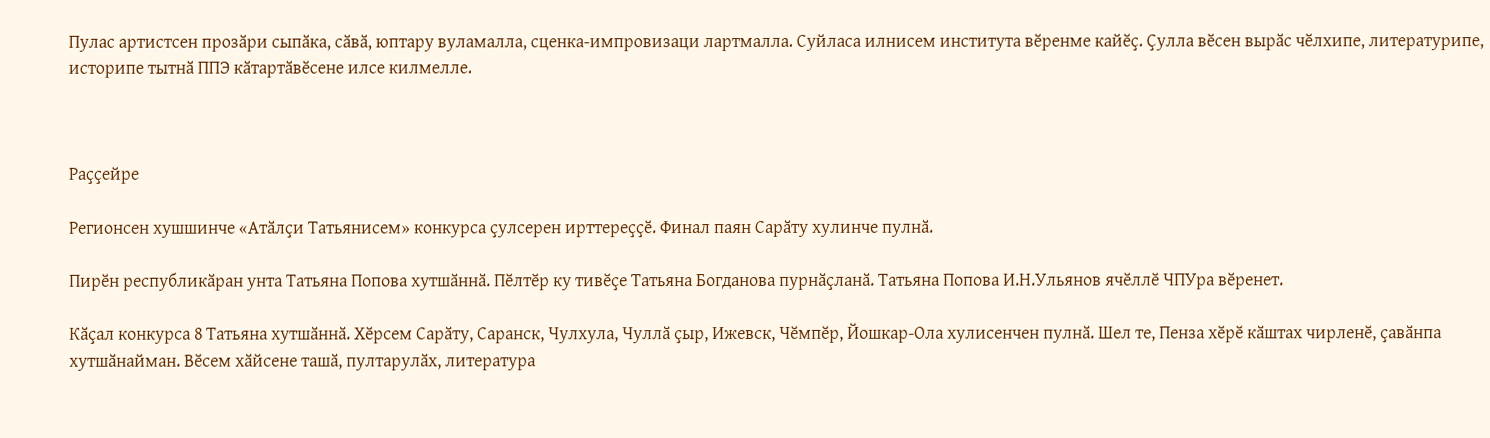Пулас артистсен прозӑри сыпӑка, сӑвӑ, юптару вуламалла, сценка-импровизаци лартмалла. Суйласа илнисем института вӗренме кайӗҫ. Ҫулла вӗсен вырӑс чӗлхипе, литературипе, историпе тытнӑ ППЭ кӑтартӑвӗсене илсе килмелле.



Раҫҫейре

Регионсен хушшинче «Атӑлҫи Татьянисем» конкурса ҫулсерен ирттереҫҫӗ. Финал паян Сарӑту хулинче пулнӑ.

Пирӗн республикӑран унта Татьяна Попова хутшӑннӑ. Пӗлтӗр ку тивӗҫе Татьяна Богданова пурнӑҫланӑ. Татьяна Попова И.Н.Ульянов ячӗллӗ ЧПУра вӗренет.

Кӑҫал конкурса 8 Татьяна хутшӑннӑ. Хӗрсем Сарӑту, Саранск, Чулхула, Чуллӑ ҫыр, Ижевск, Чӗмпӗр, Йошкар-Ола хулисенчен пулнӑ. Шел те, Пенза хӗрӗ кӑштах чирленӗ, ҫавӑнпа хутшӑнайман. Вӗсем хӑйсене ташӑ, пултарулӑх, литература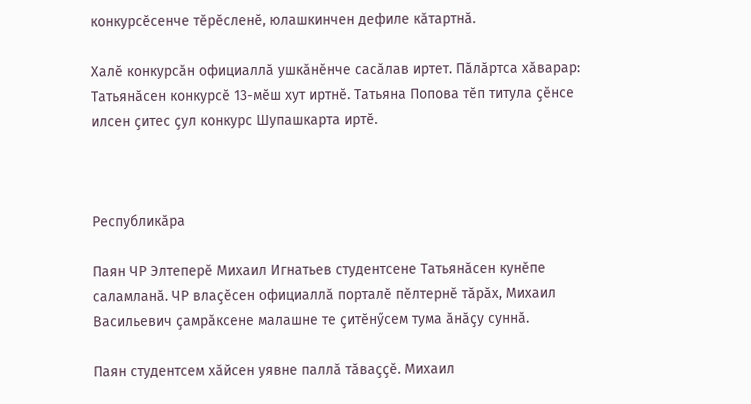конкурсӗсенче тӗрӗсленӗ, юлашкинчен дефиле кӑтартнӑ.

Халӗ конкурсӑн официаллӑ ушкӑнӗнче сасӑлав иртет. Пӑлӑртса хӑварар: Татьянӑсен конкурсӗ 13-мӗш хут иртнӗ. Татьяна Попова тӗп титула ҫӗнсе илсен ҫитес ҫул конкурс Шупашкарта иртӗ.



Республикӑра

Паян ЧР Элтеперӗ Михаил Игнатьев студентсене Татьянӑсен кунӗпе саламланӑ. ЧР влаҫӗсен официаллӑ порталӗ пӗлтернӗ тӑрӑх, Михаил Васильевич ҫамрӑксене малашне те ҫитӗнӳсем тума ӑнӑҫу суннӑ.

Паян студентсем хӑйсен уявне паллӑ тӑваҫҫӗ. Михаил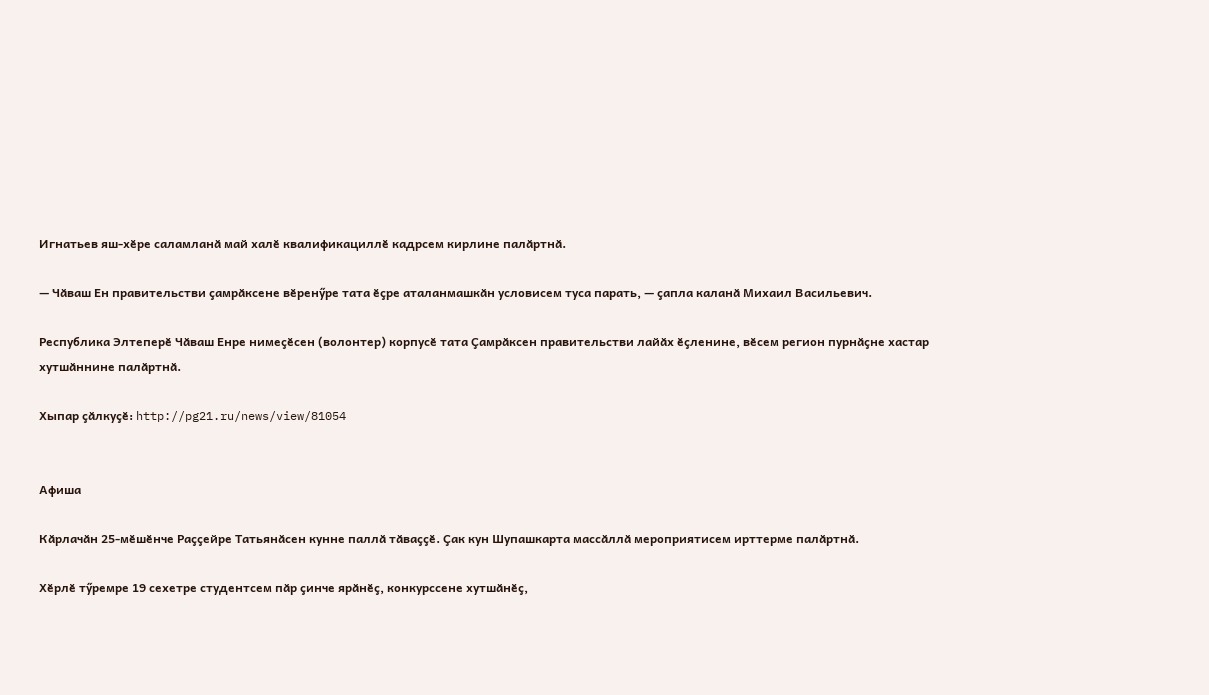Игнатьев яш-хӗре саламланӑ май халӗ квалификациллӗ кадрсем кирлине палӑртнӑ.

— Чӑваш Ен правительстви ҫамрӑксене вӗренӳре тата ӗҫре аталанмашкӑн условисем туса парать, — ҫапла каланӑ Михаил Васильевич.

Республика Элтеперӗ Чӑваш Енре нимеҫӗсен (волонтер) корпусӗ тата Ҫамрӑксен правительстви лайӑх ӗҫленине, вӗсем регион пурнӑҫне хастар хутшӑннине палӑртнӑ.

Хыпар ҫӑлкуҫӗ: http://pg21.ru/news/view/81054


Афиша

Кӑрлачӑн 25-мӗшӗнче Раҫҫейре Татьянӑсен кунне паллӑ тӑваҫҫӗ. Ҫак кун Шупашкарта массӑллӑ мероприятисем ирттерме палӑртнӑ.

Хӗрлӗ тӳремре 19 сехетре студентсем пӑр ҫинче ярӑнӗҫ, конкурссене хутшӑнӗҫ,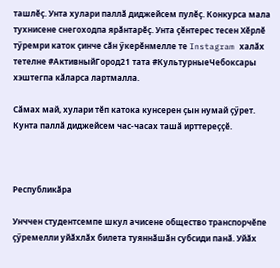ташлӗҫ. Унта хулари паллӑ диджейсем пулӗҫ. Конкурса мала тухнисене снегоходпа ярӑнтарӗҫ. Унта ҫӗнтерес тесен Хӗрлӗ тӳремри каток ҫинче сӑн ӳкерӗнмелле те Instagram халӑх тетелне #АктивныйГород21 тата #КультурныеЧебоксары хэштегпа кӑларса лартмалла.

Сӑмах май, хулари тӗп катока кунсерен ҫын нумай ҫӳрет. Кунта паллӑ диджейсем час-часах ташӑ ирттереҫҫӗ.



Республикӑра

Унччен студентсемпе шкул ачисене общество транспорчӗпе ҫӳремелли уйӑхлӑх билета туяннӑшӑн субсиди панӑ. Уйӑх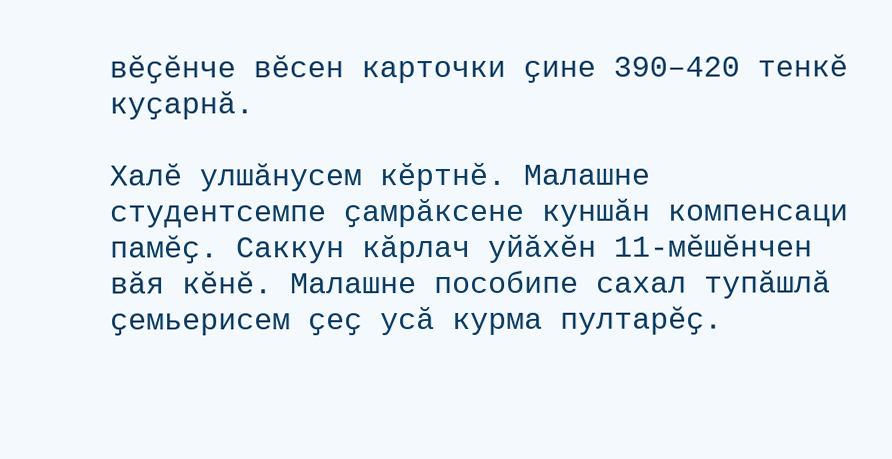вӗҫӗнче вӗсен карточки ҫине 390–420 тенкӗ куҫарнӑ.

Халӗ улшӑнусем кӗртнӗ. Малашне студентсемпе ҫамрӑксене куншӑн компенсаци памӗҫ. Саккун кӑрлач уйӑхӗн 11-мӗшӗнчен вӑя кӗнӗ. Малашне пособипе сахал тупӑшлӑ ҫемьерисем ҫеҫ усӑ курма пултарӗҫ.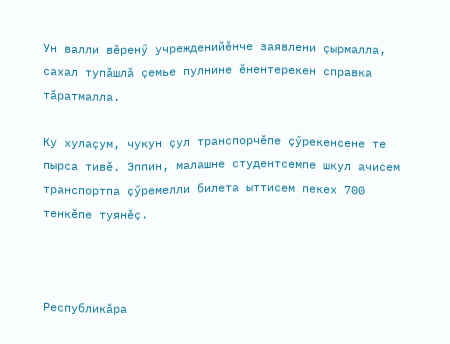Ун валли вӗренӳ учрежденийӗнче заявлени ҫырмалла, сахал тупӑшлӑ ҫемье пулнине ӗнентерекен справка тӑратмалла.

Ку хулаҫум, чукун ҫул транспорчӗпе ҫӳрекенсене те пырса тивӗ. Эппин, малашне студентсемпе шкул ачисем транспортпа ҫӳремелли билета ыттисем пекех 700 тенкӗпе туянӗҫ.



Республикӑра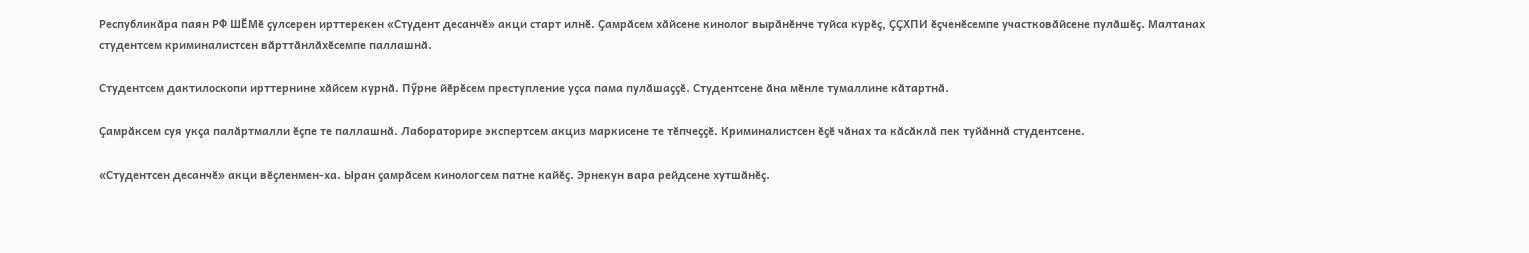Республикӑра паян РФ ШӖМӗ ҫулсерен ирттерекен «Студент десанчӗ» акци старт илнӗ. Ҫамрӑсем хӑйсене кинолог вырӑнӗнче туйса курӗҫ, ҪҪХПИ ӗҫченӗсемпе участковӑйсене пулӑшӗҫ. Малтанах студентсем криминалистсен вӑрттӑнлӑхӗсемпе паллашнӑ.

Студентсем дактилоскопи ирттернине хӑйсем курнӑ. Пӳрне йӗрӗсем преступление уҫса пама пулӑшаҫҫӗ. Студентсене ӑна мӗнле тумаллине кӑтартнӑ.

Ҫамрӑксем суя укҫа палӑртмалли ӗҫпе те паллашнӑ. Лабораторире экспертсем акциз маркисене те тӗпчеҫҫӗ. Криминалистсен ӗҫӗ чӑнах та кӑсӑклӑ пек туйӑннӑ студентсене.

«Студентсен десанчӗ» акци вӗҫленмен-ха. Ыран ҫамрӑсем кинологсем патне кайӗҫ. Эрнекун вара рейдсене хутшӑнӗҫ.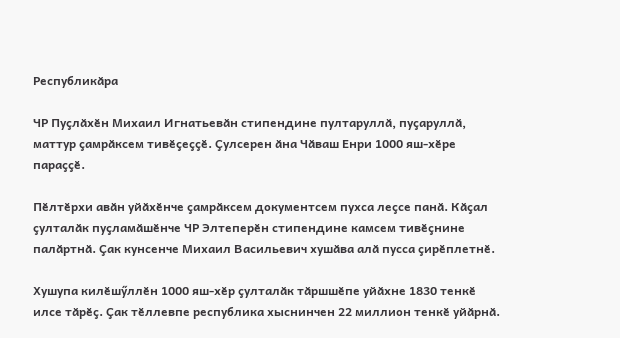Республикӑра

ЧР Пуҫлӑхӗн Михаил Игнатьевӑн стипендине пултаруллӑ, пуҫаруллӑ, маттур ҫамрӑксем тивӗҫеҫҫӗ. Ҫулсерен ӑна Чӑваш Енри 1000 яш-хӗре параҫҫӗ.

Пӗлтӗрхи авӑн уйӑхӗнче ҫамрӑксем документсем пухса леҫсе панӑ. Кӑҫал ҫулталӑк пуҫламӑшӗнче ЧР Элтеперӗн стипендине камсем тивӗҫнине палӑртнӑ. Ҫак кунсенче Михаил Васильевич хушӑва алӑ пусса ҫирӗплетнӗ.

Хушупа килӗшӳллӗн 1000 яш-хӗр ҫулталӑк тӑршшӗпе уйӑхне 1830 тенкӗ илсе тӑрӗҫ. Ҫак тӗллевпе республика хыснинчен 22 миллион тенкӗ уйӑрнӑ.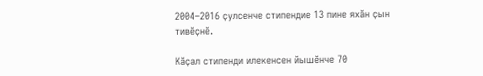2004–2016 ҫулсенче стипендие 13 пине яхӑн ҫын тивӗҫнӗ.

Кӑҫал стипенди илекенсен йышӗнче 70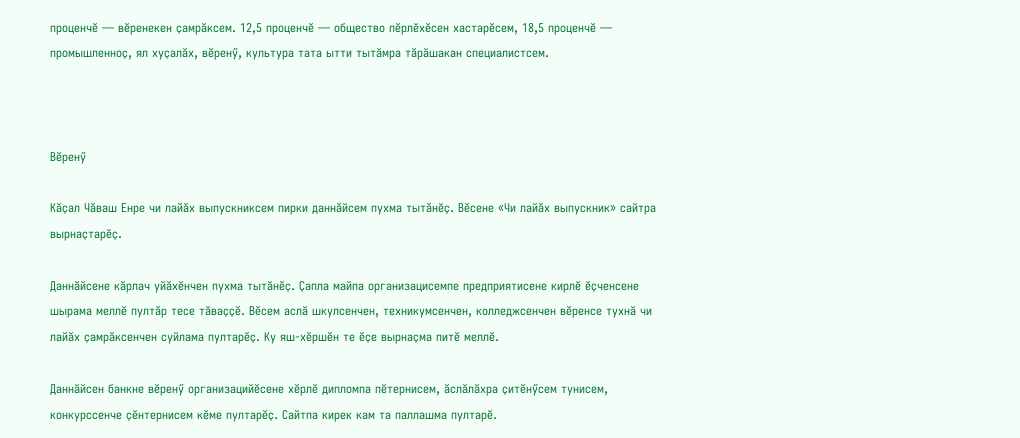проценчӗ — вӗренекен ҫамрӑксем. 12,5 проценчӗ — общество пӗрлӗхӗсен хастарӗсем, 18,5 проценчӗ — промышленноҫ, ял хуҫалӑх, вӗренӳ, культура тата ытти тытӑмра тӑрӑшакан специалистсем.



Вӗренӳ

Кӑҫал Чӑваш Енре чи лайӑх выпускниксем пирки даннӑйсем пухма тытӑнӗҫ. Вӗсене «Чи лайӑх выпускник» сайтра вырнаҫтарӗҫ.

Даннӑйсене кӑрлач уйӑхӗнчен пухма тытӑнӗҫ. Ҫапла майпа организацисемпе предприятисене кирлӗ ӗҫченсене шырама меллӗ пултӑр тесе тӑваҫҫӗ. Вӗсем аслӑ шкулсенчен, техникумсенчен, колледжсенчен вӗренсе тухнӑ чи лайӑх ҫамрӑксенчен суйлама пултарӗҫ. Ку яш-хӗршӗн те ӗҫе вырнаҫма питӗ меллӗ.

Даннӑйсен банкне вӗренӳ организацийӗсене хӗрлӗ дипломпа пӗтернисем, ӑслӑлӑхра ҫитӗнӳсем тунисем, конкурссенче ҫӗнтернисем кӗме пултарӗҫ. Сайтпа кирек кам та паллашма пултарӗ.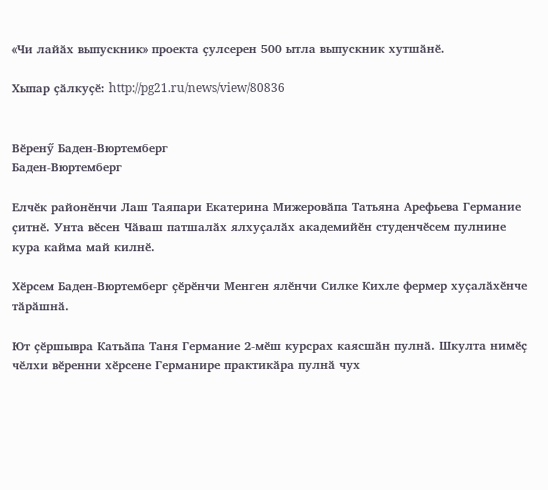«Чи лайӑх выпускник» проекта ҫулсерен 500 ытла выпускник хутшӑнӗ.

Хыпар ҫӑлкуҫӗ: http://pg21.ru/news/view/80836


Вӗренӳ Баден-Вюртемберг
Баден-Вюртемберг

Елчӗк районӗнчи Лаш Таяпари Екатерина Мижеровӑпа Татьяна Арефьева Германие ҫитнӗ. Унта вӗсен Чӑваш патшалӑх ялхуҫалӑх академийӗн студенчӗсем пулнине кура кайма май килнӗ.

Хӗрсем Баден-Вюртемберг ҫӗрӗнчи Менген ялӗнчи Силке Кихле фермер хуҫалӑхӗнче тӑрӑшнӑ.

Ют ҫӗршывра Катьӑпа Таня Германие 2-мӗш курсрах каясшӑн пулнӑ. Шкулта нимӗҫ чӗлхи вӗренни хӗрсене Германире практикӑра пулнӑ чух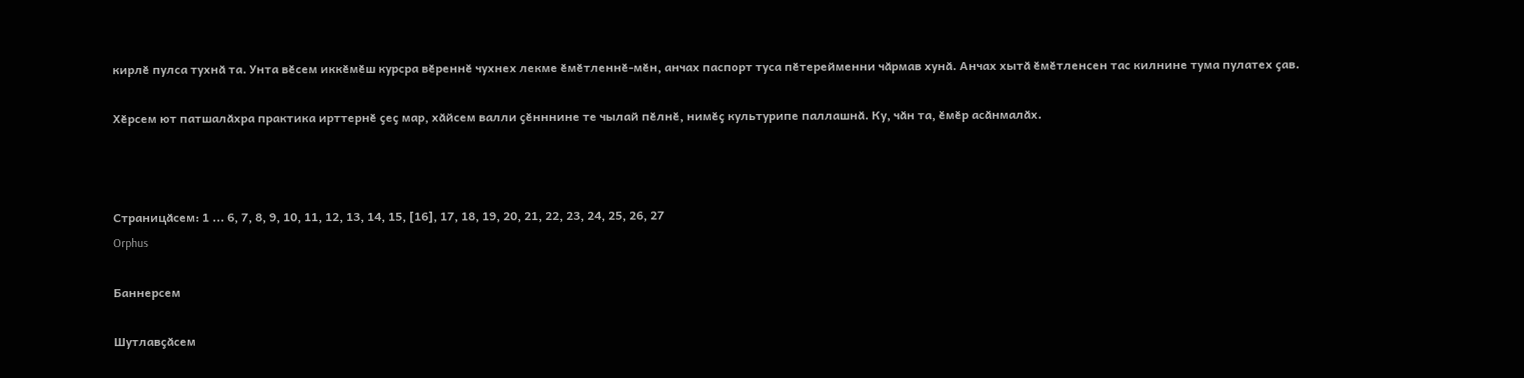кирлӗ пулса тухнӑ та. Унта вӗсем иккӗмӗш курсра вӗреннӗ чухнех лекме ӗмӗтленнӗ-мӗн, анчах паспорт туса пӗтерейменни чӑрмав хунӑ. Анчах хытӑ ӗмӗтленсен тас килнине тума пулатех ҫав.

Хӗрсем ют патшалӑхра практика ирттернӗ ҫеҫ мар, хӑйсем валли ҫӗнннине те чылай пӗлнӗ, нимӗҫ культурипе паллашнӑ. Ку, чӑн та, ӗмӗр асӑнмалӑх.



Страницӑсем: 1 ... 6, 7, 8, 9, 10, 11, 12, 13, 14, 15, [16], 17, 18, 19, 20, 21, 22, 23, 24, 25, 26, 27
Orphus

Баннерсем

Шутлавҫӑсем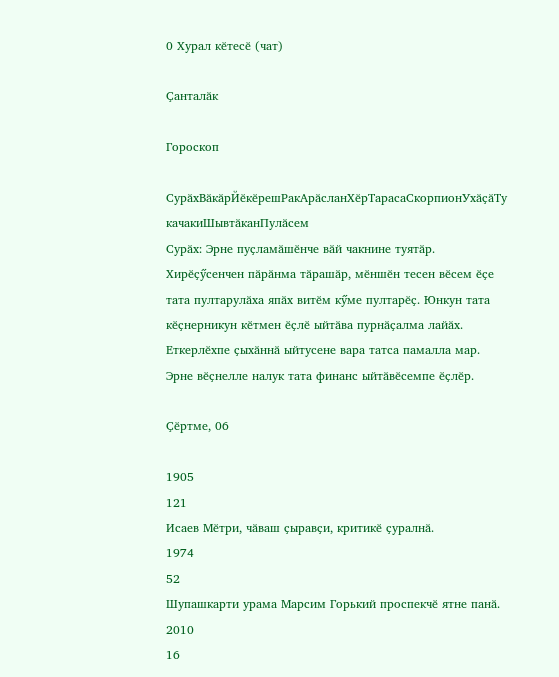0 Хурал кӗтесӗ (чат)

Ҫанталӑк

Гороскоп

СурӑхВӑкӑрЙӗкӗрешРакАрӑсланХӗрТарасаСкорпионУхӑҫӑТу качакиШывтӑканПулӑсем
Сурӑх: Эрне пуҫламӑшӗнче вӑй чакнине туятӑр. Хирӗҫӳсенчен пӑрӑнма тӑрашӑр, мӗншӗн тесен вӗсем ӗҫе тата пултарулӑха япӑх витӗм кӳме пултарӗҫ. Юнкун тата кӗҫнерникун кӗтмен ӗҫлӗ ыйтӑва пурнӑҫалма лайӑх. Еткерлӗхпе ҫыхӑннӑ ыйтусене вара татса памалла мар. Эрне вӗҫнелле налук тата финанс ыйтӑвӗсемпе ӗҫлӗр.

Ҫӗртме, 06

1905
121
Исаев Мӗтри, чӑваш ҫыравҫи, критикӗ ҫуралнӑ.
1974
52
Шупашкарти урама Марсим Горький проспекчӗ ятне панӑ.
2010
16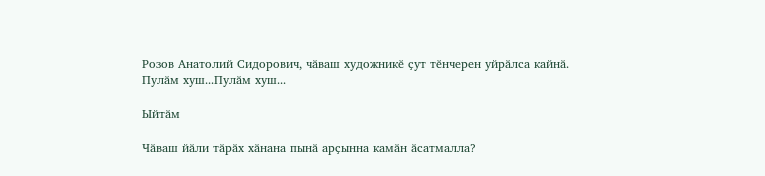Розов Анатолий Сидорович, чӑваш художникӗ ҫут тӗнчерен уйрӑлса кайнӑ.
Пулӑм хуш...Пулӑм хуш...

Ыйтӑм

Чӑваш йӑли тӑрӑх хӑнана пынӑ арҫынна камӑн ӑсатмалла?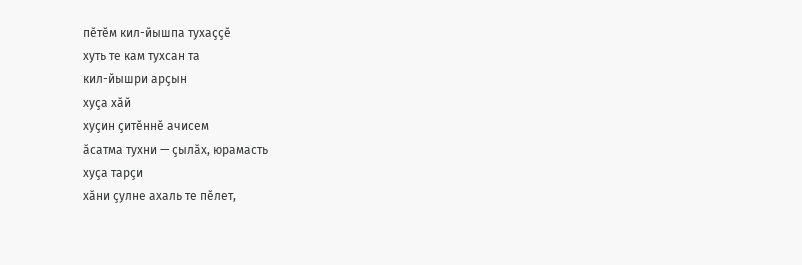пӗтӗм кил-йышпа тухаҫҫӗ
хуть те кам тухсан та
кил-йышри арҫын
хуҫа хӑй
хуҫин ҫитӗннӗ ачисем
ӑсатма тухни — ҫылӑх, юрамасть
хуҫа тарҫи
хӑни ҫулне ахаль те пӗлет,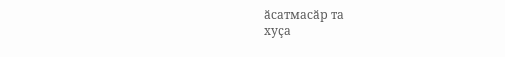ӑсатмасӑр та
хуҫа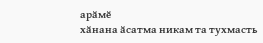арӑмӗ
хӑнана ӑсатма никам та тухмасть